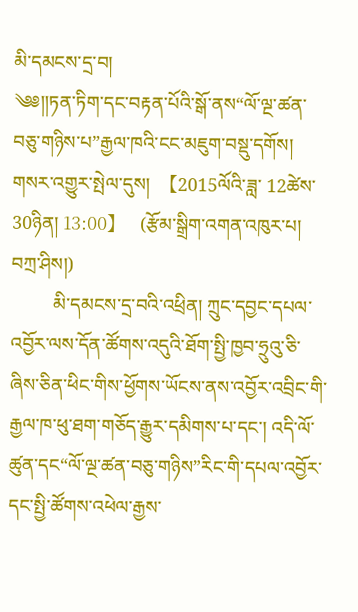མི་དམངས་དྲ་བ།
༄༅།།ཏན་ཏིག་དང་བརྟན་པོའི་སྒོ་ནས“ལོ་ལྔ་ཚན་བཅུ་གཉིས་པ”རྒྱལ་ཁའི་ངང་མཇུག་བསྡུ་དགོས།
གསར་འགྱུར་སྤེལ་དུས།  【2015ལོའི་ཟླ་ 12ཚེས་30ཉིན། 13:00】   (རྩོམ་སྒྲིག་འགན་འཁུར་པ། བཀྲ་ཤིས།)
         མི་དམངས་དྲ་བའི་འཕྲིན། ཀྲུང་དབྱང་དཔལ་འབྱོར་ལས་དོན་ཚོགས་འདུའི་ཐོག་སྤྱི་ཁྱབ་ཧྲུའུ་ཅི་ཞིས་ཅིན་ཕིང་གིས་ཕྱོགས་ཡོངས་ནས་འབྱོར་འབྲིང་གི་རྒྱལ་ཁ་ཕུ་ཐག་གཅོད་རྒྱུར་དམིགས་པ་དང་། འདི་ལོ་ཚུན་དང“ལོ་ལྔ་ཚན་བཅུ་གཉིས”རིང་གི་དཔལ་འབྱོར་དང་སྤྱི་ཚོགས་འཕེལ་རྒྱས་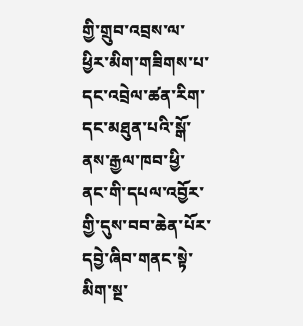གྱི་གྲུབ་འབྲས་ལ་ཕྱིར་མིག་གཟིགས་པ་དང་འབྲེལ་ཚན་རིག་དང་མཐུན་པའི་སྒོ་ནས་རྒྱལ་ཁབ་ཕྱི་ནང་གི་དཔལ་འབྱོར་གྱི་དུས་བབ་ཆེན་པོར་དབྱེ་ཞིབ་གནང་སྟེ་མིག་སྔ་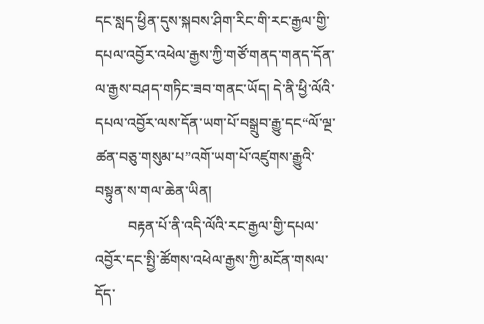དང་སླད་ཕྱིན་དུས་སྐབས་ཤིག་རིང་གི་རང་རྒྱལ་གྱི་དཔལ་འབྱོར་འཕེལ་རྒྱས་ཀྱི་གཙོ་གནད་གནད་དོན་ལ་རྒྱས་བཤད་གཏིང་ཟབ་གནང་ཡོད། དེ་ནི་ཕྱི་ལོའི་དཔལ་འབྱོར་ལས་དོན་ཡག་པོ་བསྒྲུབ་རྒྱུ་དང“ལོ་ལྔ་ཚན་བཅུ་གསུམ་པ”འགོ་ཡག་པོ་འཛུགས་རྒྱུའི་བསྟུན་ས་གལ་ཆེན་ཡིན།
         བརྟན་པོ་ནི་འདི་ལོའི་རང་རྒྱལ་གྱི་དཔལ་འབྱོར་དང་སྤྱི་ཚོགས་འཕེལ་རྒྱས་ཀྱི་མངོན་གསལ་དོད་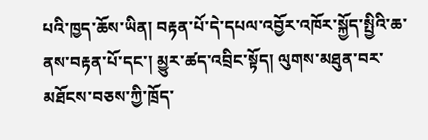པའི་ཁྱད་ཆོས་ཡིན། བརྟན་པོ་དེ་དཔལ་འབྱོར་འཁོར་སྐྱོད་སྤྱིའི་ཆ་ནས་བརྟན་པོ་དང་། མྱུར་ཚད་འབྲིང་སྟོད། ལུགས་མཐུན་བར་མཐོངས་བཅས་ཀྱི་ཁྲོད་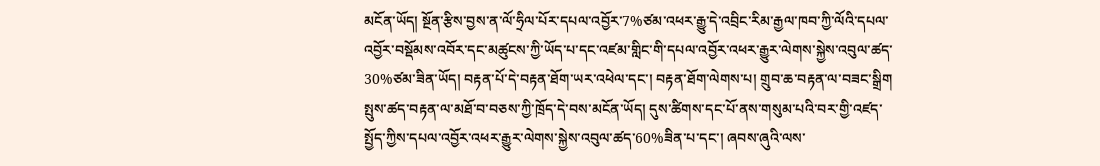མངོན་ཡོད། སྔོན་རྩིས་བྱས་ན་ལོ་ཧྲིལ་པོར་དཔལ་འབྱོར་7%ཙམ་འཕར་རྒྱུ་དེ་འབྲིང་རིམ་རྒྱལ་ཁབ་ཀྱི་ལོའི་དཔལ་འབྱོར་བསྡོམས་འབོར་དང་མཚུངས་ཀྱི་ཡོད་པ་དང་འཛམ་གླིང་གི་དཔལ་འབྱོར་འཕར་རྒྱུར་ལེགས་སྐྱེས་འབུལ་ཚད་30%ཙམ་ཟིན་ཡོད། བརྟན་པོ་དེ་བརྟན་ཐོག་ཡར་འཕེལ་དང་། བརྟན་ཐོག་ལེགས་པ། གྲུབ་ཆ་བརྟན་ལ་བཟང་སྒྲིག སྤུས་ཚད་བརྟན་ལ་མཐོ་བ་བཅས་ཀྱི་ཁྲོད་དེ་བས་མངོན་ཡོད། དུས་ཚིགས་དང་པོ་ནས་གསུམ་པའི་བར་གྱི་འཛད་སྤྱོད་ཀྱིས་དཔལ་འབྱོར་འཕར་རྒྱུར་ལེགས་སྐྱེས་འབུལ་ཚད་60%ཟིན་པ་དང་། ཞབས་ཞུའི་ལས་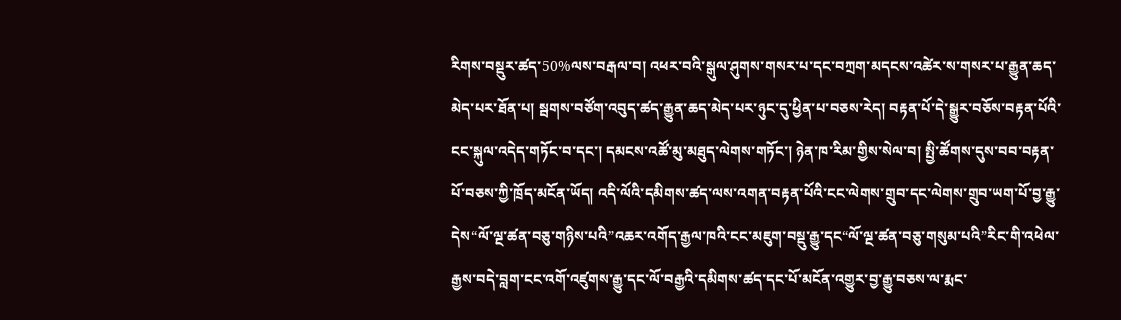རིགས་བསྡུར་ཚད་50%ལས་བརྒལ་བ། འཕར་བའི་སྒུལ་ཤུགས་གསར་པ་དང་བཀྲག་མདངས་འཚེར་ས་གསར་པ་རྒྱུན་ཆད་མེད་པར་ཐོན་པ། སྦགས་བཙོག་འབུད་ཚད་རྒྱུན་ཆད་མེད་པར་ཉུང་དུ་ཕྱིན་པ་བཅས་རེད། བརྟན་པོ་དེ་སྒྱུར་བཅོས་བརྟན་པོའི་ངང་སྐུལ་འདེད་གཏོང་བ་དང་། དམངས་འཚོ་མུ་མཐུད་ལེགས་གཏོང་། ཉེན་ཁ་རིམ་གྱིས་སེལ་བ། སྤྱི་ཚོགས་དུས་བབ་བརྟན་པོ་བཅས་ཀྱི་ཁྲོད་མངོན་ཡོད། འདི་ལོའི་དམིགས་ཚད་ལས་འགན་བརྟན་པོའི་ངང་ལེགས་གྲུབ་དང་ལེགས་གྲུབ་ཡག་པོ་བྱ་རྒྱུ་དེས“ལོ་ལྔ་ཚན་བཅུ་གཉིས་པའི”འཆར་འགོད་རྒྱལ་ཁའི་ངང་མཇུག་བསྡུ་རྒྱུ་དང“ལོ་ལྔ་ཚན་བཅུ་གསུམ་པའི”རིང་གི་འཕེལ་རྒྱས་བདེ་བླག་ངང་འགོ་འཛུགས་རྒྱུ་དང་ལོ་བརྒྱའི་དམིགས་ཚད་དང་པོ་མངོན་འགྱུར་བྱ་རྒྱུ་བཅས་ལ་རྨང་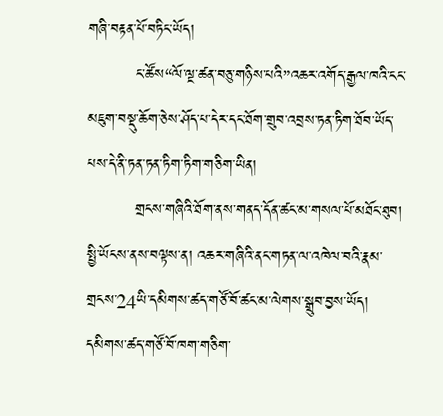གཞི་བརྟན་པོ་བཏིང་ཡོད།
         ང་ཚོས“ལོ་ལྔ་ཚན་བཅུ་གཉིས་པའི”འཆར་འགོད་རྒྱལ་ཁའི་ངང་མཇུག་བསྡུ་ཆོག་ཅེས་ཤོད་པ་དེར་དང་ཐོག་གྲུབ་འབྲས་ཏན་ཏིག་ཐོབ་ཡོད་པས་དེ་ནི་ཏན་ཏན་ཏིག་ཏིག་གཅིག་ཡིན།
         གྲངས་གཞིའི་ཐོག་ནས་གནད་དོན་ཚང་མ་གསལ་པོ་མཐོང་ཐུབ། སྤྱི་ཡོངས་ནས་བལྟས་ན། འཆར་གཞིའི་ནང་གཏན་ལ་འཁེལ་བའི་རྣམ་གྲངས་24ཡི་དམིགས་ཚད་གཙོ་བོ་ཚང་མ་ལེགས་སྒྲུབ་བྱས་ཡོད། དམིགས་ཚད་གཙོ་བོ་ཁག་གཅིག་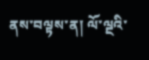ནས་བལྟས་ན། ལོ་ལྔའི་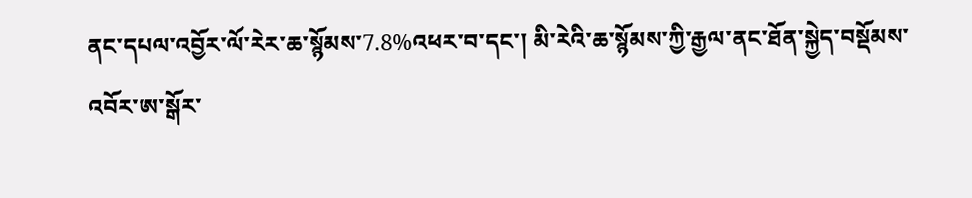ནང་དཔལ་འབྱོར་ལོ་རེར་ཆ་སྙོམས་7.8%འཕར་བ་དང་། མི་རེའི་ཆ་སྙོམས་ཀྱི་རྒྱལ་ནང་ཐོན་སྐྱེད་བསྡོམས་འབོར་ཨ་སྒོར་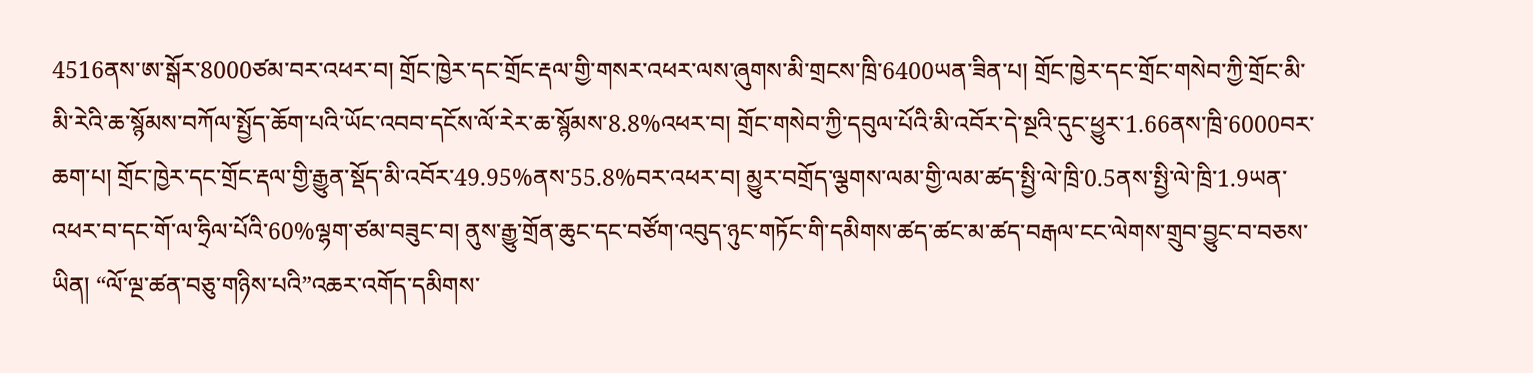4516ནས་ཨ་སྒོར་8000ཙམ་བར་འཕར་བ། གྲོང་ཁྱེར་དང་གྲོང་རྡལ་གྱི་གསར་འཕར་ལས་ཞུགས་མི་གྲངས་ཁྲི་6400ཡན་ཟིན་པ། གྲོང་ཁྱེར་དང་གྲོང་གསེབ་ཀྱི་གྲོང་མི་མི་རེའི་ཆ་སྙོམས་བཀོལ་སྤྱོད་ཆོག་པའི་ཡོང་འབབ་དངོས་ལོ་རེར་ཆ་སྙོམས་8.8%འཕར་བ། གྲོང་གསེབ་ཀྱི་དབུལ་པོའི་མི་འབོར་དེ་སྔའི་དུང་ཕྱུར་1.66ནས་ཁྲི་6000བར་ཆག་པ། གྲོང་ཁྱེར་དང་གྲོང་རྡལ་གྱི་རྒྱུན་སྡོད་མི་འབོར་49.95%ནས་55.8%བར་འཕར་བ། མྱུར་བགྲོད་ལྕགས་ལམ་གྱི་ལམ་ཚད་སྤྱི་ལེ་ཁྲི་0.5ནས་སྤྱི་ལེ་ཁྲི་1.9ཡན་འཕར་བ་དང་གོ་ལ་ཧྲིལ་པོའི་60%ལྷག་ཙམ་བཟུང་བ། ནུས་རྒྱུ་གྲོན་ཆུང་དང་བཙོག་འབུད་ཉུང་གཏོང་གི་དམིགས་ཚད་ཚང་མ་ཚད་བརྒལ་ངང་ལེགས་གྲུབ་བྱུང་བ་བཅས་ཡིན། “ལོ་ལྔ་ཚན་བཅུ་གཉིས་པའི”འཆར་འགོད་དམིགས་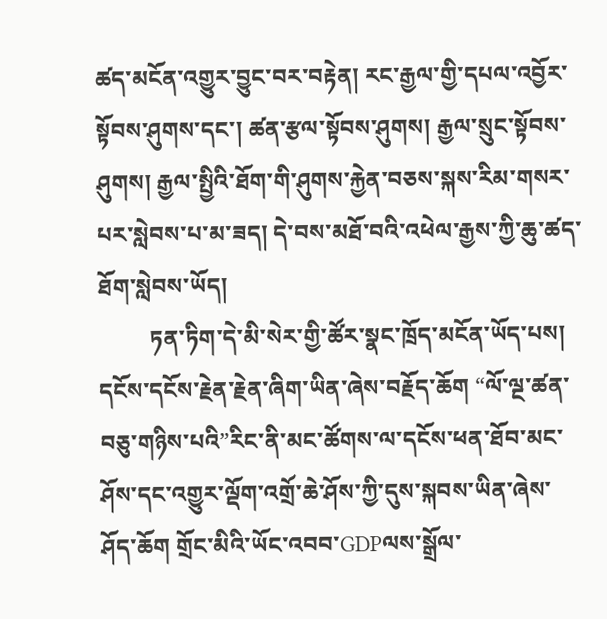ཚད་མངོན་འགྱུར་བྱུང་བར་བརྟེན། རང་རྒྱལ་གྱི་དཔལ་འབྱོར་སྟོབས་ཤུགས་དང་། ཚན་རྩལ་སྟོབས་ཤུགས། རྒྱལ་སྲུང་སྟོབས་ཤུགས། རྒྱལ་སྤྱིའི་ཐོག་གི་ཤུགས་རྐྱེན་བཅས་སྐས་རིམ་གསར་པར་སླེབས་པ་མ་ཟད། དེ་བས་མཐོ་བའི་འཕེལ་རྒྱས་ཀྱི་ཆུ་ཚད་ཐོག་སླེབས་ཡོད།
         ཏན་ཏིག་དེ་མི་སེར་གྱི་ཚོར་སྣང་ཁྲོད་མངོན་ཡོད་པས། དངོས་དངོས་རྗེན་རྗེན་ཞིག་ཡིན་ཞེས་བརྗོད་ཆོག “ལོ་ལྔ་ཚན་བཅུ་གཉིས་པའི”རིང་ནི་མང་ཚོགས་ལ་དངོས་ཕན་ཐོབ་མང་ཤོས་དང་འགྱུར་ལྡོག་འགྲོ་ཆེ་ཤོས་ཀྱི་དུས་སྐབས་ཡིན་ཞེས་ཤོད་ཆོག གྲོང་མིའི་ཡོང་འབབ་GDPལས་སྒྲོལ་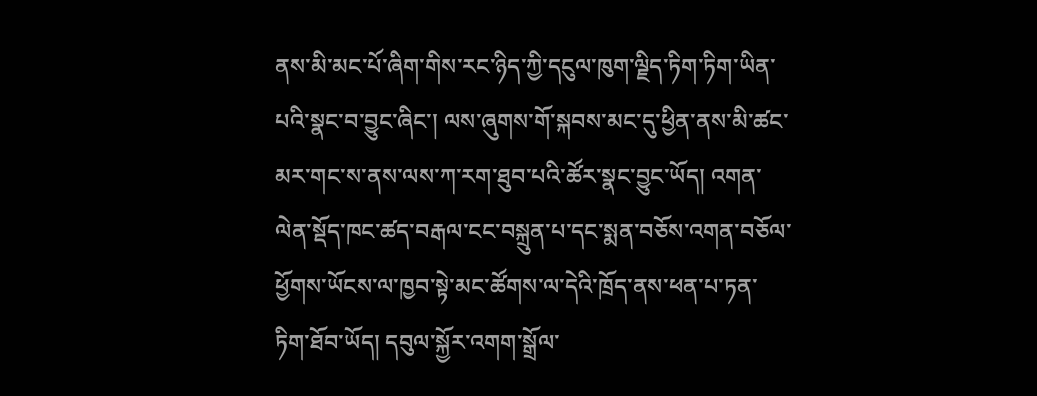ནས་མི་མང་པོ་ཞིག་གིས་རང་ཉིད་ཀྱི་དངུལ་ཁུག་ལྗིད་ཏིག་ཏིག་ཡིན་པའི་སྣང་བ་བྱུང་ཞིང་། ལས་ཞུགས་གོ་སྐབས་མང་དུ་ཕྱིན་ནས་མི་ཚང་མར་གང་ས་ནས་ལས་ཀ་རག་ཐུབ་པའི་ཚོར་སྣང་བྱུང་ཡོད། འགན་ལེན་སྡོད་ཁང་ཚད་བརྒལ་ངང་བསྐྲུན་པ་དང་སྨན་བཅོས་འགན་བཅོལ་ཕྱོགས་ཡོངས་ལ་ཁྱབ་སྟེ་མང་ཚོགས་ལ་དེའི་ཁྲོད་ནས་ཕན་པ་ཏན་ཏིག་ཐོབ་ཡོད། དབུལ་སྐྱོར་འགག་སྒྲོལ་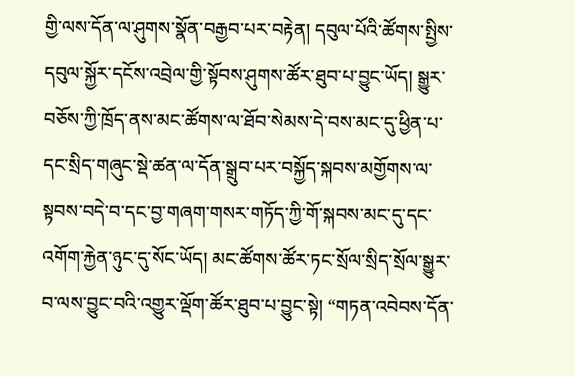གྱི་ལས་དོན་ལ་ཤུགས་སྣོན་བརྒྱབ་པར་བརྟེན། དབུལ་པོའི་ཚོགས་སྤྱིས་དབུལ་སྐྱོར་དངོས་འབྲེལ་གྱི་སྟོབས་ཤུགས་ཚོར་ཐུབ་པ་བྱུང་ཡོད། སྒྱུར་བཅོས་ཀྱི་ཁྲོད་ནས་མང་ཚོགས་ལ་ཐོབ་སེམས་དེ་བས་མང་དུ་ཕྱིན་པ་དང་སྲིད་གཞུང་སྡེ་ཚན་ལ་དོན་སྒྲུབ་པར་བསྐྱོད་སྐབས་མགྱོགས་ལ་སྟབས་བདེ་བ་དང་བྱ་གཞག་གསར་གཏོད་ཀྱི་གོ་སྐབས་མང་དུ་དང་འགོག་རྐྱེན་ཉུང་དུ་སོང་ཡོད། མང་ཚོགས་ཚོར་ཏང་སྲོལ་སྲིད་སྲོལ་སྒྱུར་བ་ལས་བྱུང་བའི་འགྱུར་ལྡོག་ཚོར་ཐུབ་པ་བྱུང་སྟེ། “གཏན་འབེབས་དོན་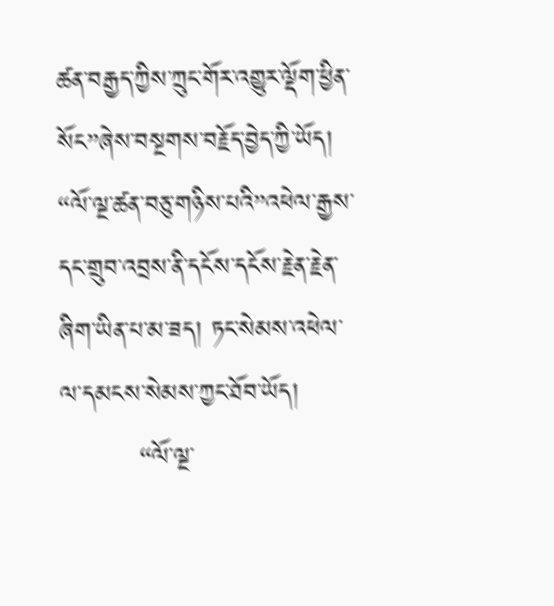ཚན་བརྒྱད་ཀྱིས་ཀྲུང་གོར་འགྱུར་ལྡོག་ཕྱིན་སོང”ཞེས་བསྔགས་བརྗོད་བྱེད་ཀྱི་ཡོད། “ལོ་ལྔ་ཚན་བཅུ་གཉིས་པའི”འཕེལ་རྒྱས་དང་གྲུབ་འབྲས་ནི་དངོས་དངོས་རྗེན་རྗེན་ཞིག་ཡིན་པ་མ་ཟད། ཏང་སེམས་འཕེལ་ལ་དམངས་སེམས་ཀྱང་ཐོབ་ཡོད།
         “ལོ་ལྔ་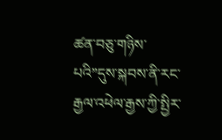ཚན་བཅུ་གཉིས་པའི”དུས་སྐབས་ནི་རང་རྒྱལ་འཕེལ་རྒྱས་ཀྱི་སྤྱིར་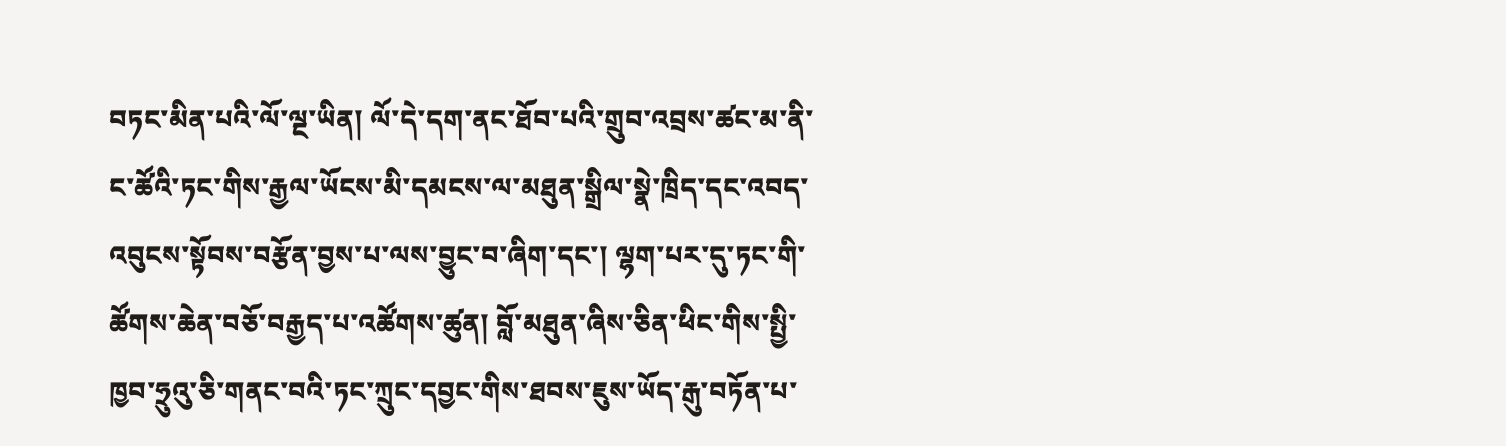བཏང་མིན་པའི་ལོ་ལྔ་ཡིན། ལོ་དེ་དག་ནང་ཐོབ་པའི་གྲུབ་འབྲས་ཚང་མ་ནི་ང་ཚོའི་ཏང་གིས་རྒྱལ་ཡོངས་མི་དམངས་ལ་མཐུན་སྒྲིལ་སྣེ་ཁྲིད་དང་འབད་འབུངས་སྟོབས་བརྩོན་བྱས་པ་ལས་བྱུང་བ་ཞིག་དང་། ལྷག་པར་དུ་ཏང་གི་ཚོགས་ཆེན་བཅོ་བརྒྱད་པ་འཚོགས་ཚུན། བློ་མཐུན་ཞིས་ཅིན་ཕིང་གིས་སྤྱི་ཁྱབ་ཧྲུའུ་ཅི་གནང་བའི་ཏང་ཀྲུང་དབྱང་གིས་ཐབས་ཇུས་ཡོད་རྒུ་བཏོན་པ་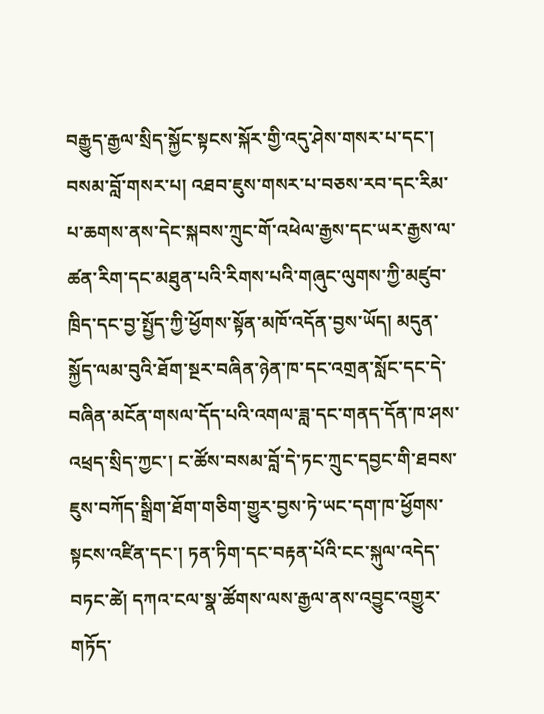བརྒྱུད་རྒྱལ་སྲིད་སྐྱོང་སྟངས་སྐོར་གྱི་འདུ་ཤེས་གསར་པ་དང་། བསམ་བློ་གསར་པ། འཐབ་ཇུས་གསར་པ་བཅས་རབ་དང་རིམ་པ་ཆགས་ནས་དེང་སྐབས་ཀྲུང་གོ་འཕེལ་རྒྱས་དང་ཡར་རྒྱས་ལ་ཚན་རིག་དང་མཐུན་པའི་རིགས་པའི་གཞུང་ལུགས་ཀྱི་མཛུབ་ཁྲིད་དང་བྱ་སྤྱོད་ཀྱི་ཕྱོགས་སྟོན་མཁོ་འདོན་བྱས་ཡོད། མདུན་སྐྱོད་ལམ་བུའི་ཐོག་སྔར་བཞིན་ཉེན་ཁ་དང་འགྲན་སློང་དང་དེ་བཞིན་མངོན་གསལ་དོད་པའི་འགལ་ཟླ་དང་གནད་དོན་ཁ་ཤས་འཕྲད་སྲིད་ཀྱང་། ང་ཚོས་བསམ་བློ་དེ་ཏང་ཀྲུང་དབྱང་གི་ཐབས་ཇུས་བཀོད་སྒྲིག་ཐོག་གཅིག་གྱུར་བྱས་ཏེ་ཡང་དག་ཁ་ཕྱོགས་སྟངས་འཛིན་དང་། ཏན་ཏིག་དང་བརྟན་པོའི་ངང་སྐུལ་འདེད་བཏང་ཚེ། དཀའ་ངལ་སྣ་ཚོགས་ལས་རྒྱལ་ནས་འབྱུང་འགྱུར་གཏོད་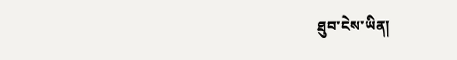ཐུབ་ངེས་ཡིན།